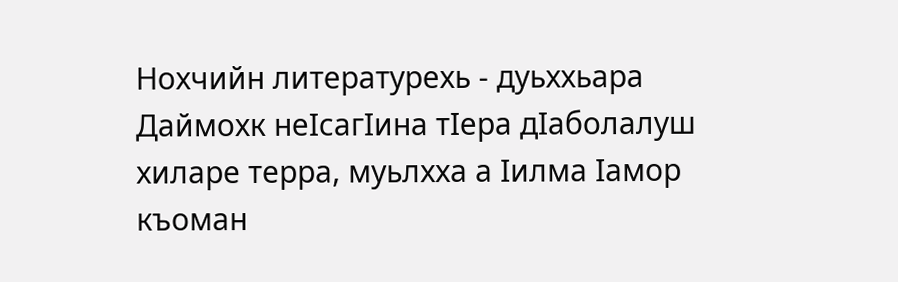Нохчийн литературехь - дуьххьара
Даймохк неIсагIина тIера дIаболалуш хиларе терра, муьлхха а Iилма Iамор къоман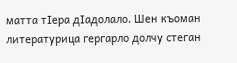матта тIера дIадолало. Шен къоман литературица гергарло долчу стеган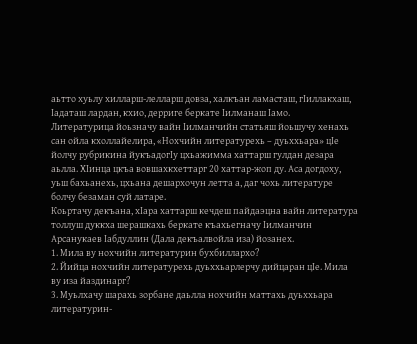аьтто хуьлу хилларш-лелларш довза, халкъан ламасташ, гIиллакхаш, Iадаташ лардан, кхио, дерриге беркате Iилманаш Iамо.
Литературица йоьзначу вайн Iилманчийн статьяш йоьшучу хенахь сан ойла кхоллайелира, «Нохчийн литературехь – дуьххьара» цIе йолчу рубрикина йукъадогIу цхьажимма хаттарш гулдан дезара аьлла. ХIинца цкъа вовшахкхеттарг 20 хаттар-жоп ду. Аса догдоху, уьш бахьанехь, цхьана дешархочун летта а, даг чохь литературе болчу безаман суй латаре.
Коьртачу декъана, хIара хаттарш кечдеш пайдаэцна вайн литература толлуш дуккха шерашкахь беркате къахьегначу Iилманчин Арсанукаев Iабдуллин (Дала декъалвойла иза) йозанех.
1. Мила ву нохчийн литературин бухбиллархо?
2. Йийца нохчийн литературехь дуьххьарлерчу дийцаран цIе. Мила ву иза йаздинарг?
3. Муьлхачу шарахь зорбане даьлла нохчийн маттахь дуьххьара литературин-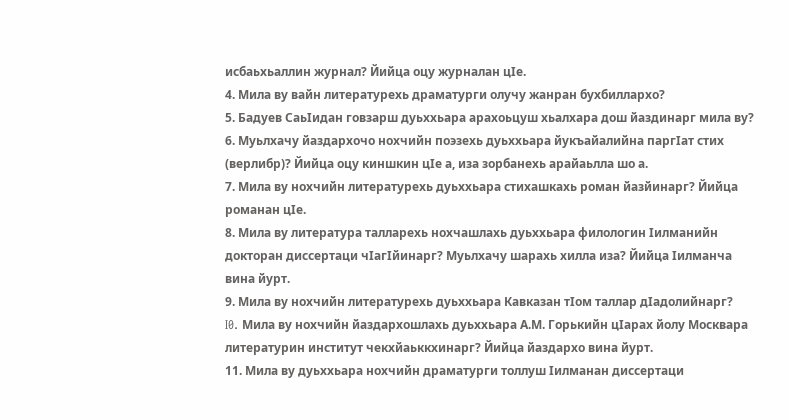исбаьхьаллин журнал? Йийца оцу журналан цIе.
4. Мила ву вайн литературехь драматурги олучу жанран бухбиллархо?
5. Бадуев СаьIидан говзарш дуьххьара арахоьцуш хьалхара дош йаздинарг мила ву?
6. Муьлхачу йаздархочо нохчийн поэзехь дуьххьара йукъайалийна паргIат стих (верлибр)? Йийца оцу киншкин цIе а, иза зорбанехь арайаьлла шо а.
7. Мила ву нохчийн литературехь дуьххьара стихашкахь роман йазйинарг? Йийца романан цIе.
8. Мила ву литература талларехь нохчашлахь дуьххьара филологин Iилманийн докторан диссертаци чIагIйинарг? Муьлхачу шарахь хилла иза? Йийца Iилманча вина йурт.
9. Мила ву нохчийн литературехь дуьххьара Кавказан тIом таллар дIадолийнарг?
I0. Мила ву нохчийн йаздархошлахь дуьххьара А.М. Горькийн цIарах йолу Москвара литературин институт чекхйаьккхинарг? Йийца йаздархо вина йурт.
11. Мила ву дуьххьара нохчийн драматурги толлуш Iилманан диссертаци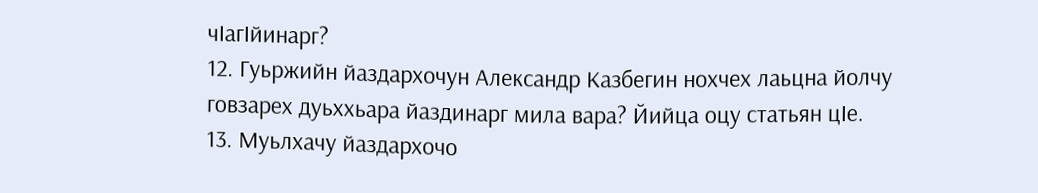чIагIйинарг?
12. Гуьржийн йаздархочун Александр Казбегин нохчех лаьцна йолчу говзарех дуьххьара йаздинарг мила вара? Йийца оцу статьян цIе.
13. Муьлхачу йаздархочо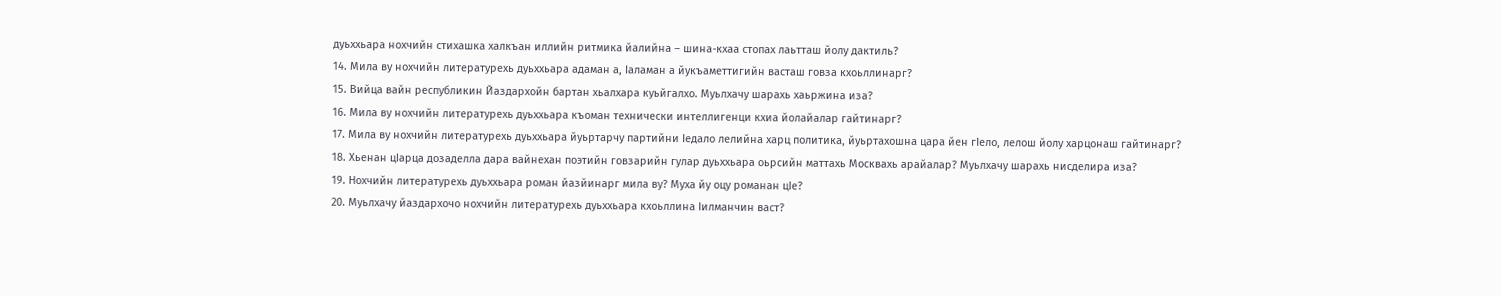дуьххьара нохчийн стихашка халкъан иллийн ритмика йалийна – шина-кхаа стопах лаьтташ йолу дактиль?
14. Мила ву нохчийн литературехь дуьххьара адаман а, Iаламан а йукъаметтигийн васташ говза кхоьллинарг?
15. Вийца вайн республикин Йаздархойн бартан хьалхара куьйгалхо. Муьлхачу шарахь хаьржина иза?
16. Мила ву нохчийн литературехь дуьххьара къоман технически интеллигенци кхиа йолайалар гайтинарг?
17. Мила ву нохчийн литературехь дуьххьара йуьртарчу партийни Iедало лелийна харц политика, йуьртахошна цара йен гIело, лелош йолу харцонаш гайтинарг?
18. Хьенан цIарца дозаделла дара вайнехан поэтийн говзарийн гулар дуьххьара оьрсийн маттахь Москвахь арайалар? Муьлхачу шарахь нисделира иза?
19. Нохчийн литературехь дуьххьара роман йазйинарг мила ву? Муха йу оцу романан цIе?
20. Муьлхачу йаздархочо нохчийн литературехь дуьххьара кхоьллина Iилманчин васт?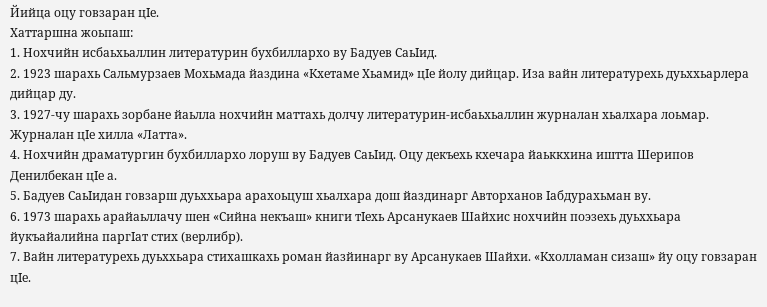Йийца оцу говзаран цIе.
Хаттаршна жоьпаш:
1. Нохчийн исбаьхьаллин литературин бухбиллархо ву Бадуев СаьIид.
2. 1923 шарахь Сальмурзаев Мохьмада йаздина «Кхетаме Хьамид» цIе йолу дийцар. Иза вайн литературехь дуьххьарлера дийцар ду.
3. 1927-чу шарахь зорбане йаьлла нохчийн маттахь долчу литературин-исбаьхьаллин журналан хьалхара лоьмар. Журналан цIе хилла «Латта».
4. Нохчийн драматургин бухбиллархо лоруш ву Бадуев СаьIид. Оцу декъехь кхечара йаьккхина иштта Шерипов Денилбекан цIе а.
5. Бадуев СаьIидан говзарш дуьххьара арахоьцуш хьалхара дош йаздинарг Авторханов Iабдурахьман ву.
6. 1973 шарахь арайаьллачу шен «Сийна некъаш» книги тIехь Арсанукаев Шайхис нохчийн поэзехь дуьххьара йукъайалийна паргIат стих (верлибр).
7. Вайн литературехь дуьххьара стихашкахь роман йазйинарг ву Арсанукаев Шайхи. «Кхолламан сизаш» йу оцу говзаран цIе.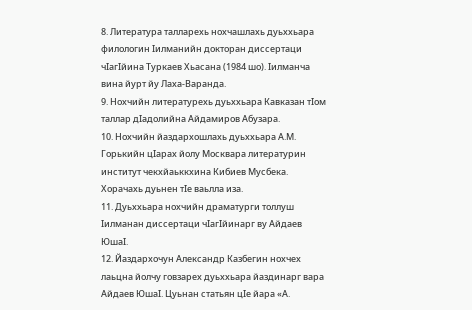8. Литература талларехь нохчашлахь дуьххьара филологин Iилманийн докторан диссертаци чIагIйина Туркаев Хьасана (1984 шо). Iилманча вина йурт йу Лаха-Варанда.
9. Нохчийн литературехь дуьххьара Кавказан тIом таллар дIадолийна Айдамиров Абузара.
10. Нохчийн йаздархошлахь дуьххьара А.М. Горькийн цIарах йолу Москвара литературин институт чекхйаьккхина Кибиев Мусбека. Хорачахь дуьнен тIе ваьлла иза.
11. Дуьххьара нохчийн драматурги толлуш Iилманан диссертаци чIагIйинарг ву Айдаев ЮшаI.
12. Йаздархочун Александр Казбегин нохчех лаьцна йолчу говзарех дуьххьара йаздинарг вара Айдаев ЮшаI. Цуьнан статьян цIе йара «А.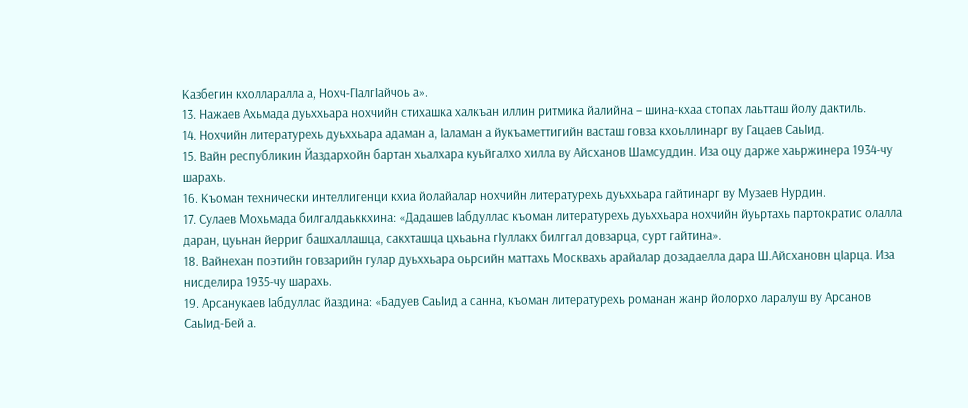Казбегин кхолларалла а, Нохч-ГIалгIайчоь а».
13. Нажаев Ахьмада дуьххьара нохчийн стихашка халкъан иллин ритмика йалийна – шина-кхаа стопах лаьтташ йолу дактиль.
14. Нохчийн литературехь дуьххьара адаман а, Iаламан а йукъаметтигийн васташ говза кхоьллинарг ву Гацаев СаьIид.
15. Вайн республикин Йаздархойн бартан хьалхара куьйгалхо хилла ву Айсханов Шамсуддин. Иза оцу дарже хаьржинера 1934-чу шарахь.
16. Къоман технически интеллигенци кхиа йолайалар нохчийн литературехь дуьххьара гайтинарг ву Музаев Нурдин.
17. Сулаев Мохьмада билгалдаьккхина: «Дадашев Iабдуллас къоман литературехь дуьххьара нохчийн йуьртахь партократис олалла даран, цуьнан йерриг башхаллашца, сакхташца цхьаьна гIуллакх билггал довзарца, сурт гайтина».
18. Вайнехан поэтийн говзарийн гулар дуьххьара оьрсийн маттахь Москвахь арайалар дозадаелла дара Ш.Айсхановн цIарца. Иза нисделира 1935-чу шарахь.
19. Арсанукаев Iабдуллас йаздина: «Бадуев СаьIид а санна, къоман литературехь романан жанр йолорхо ларалуш ву Арсанов СаьIид-Бей а.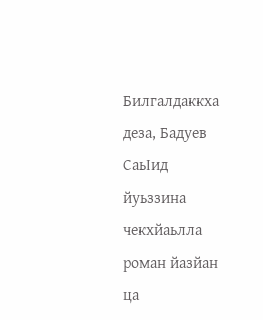Билгалдаккха деза, Бадуев СаьIид йуьззина чекхйаьлла роман йазйан ца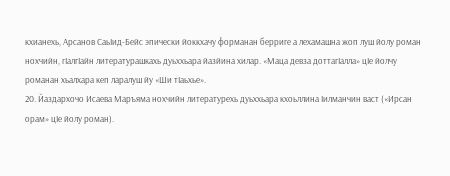кхианехь, Арсанов СаьIид-Бейс эпически йоккхачу форманан берриге а лехамашна жоп луш йолу роман нохчийн, гIалгIайн литературашкахь дуьххьара йазйина хилар. «Маца девза доттагIалла» цIе йолчу романан хьалхара кеп ларалуш йу «Ши тIаьхье».
20. Йаздархочо Исаева Маръяма нохчийн литературехь дуьххьара кхоьллина Iилманчин васт («Ирсан орам» цIе йолу роман).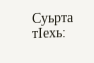Суьрта тIехь: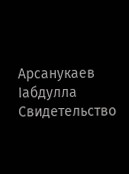Арсанукаев Iабдулла
Свидетельство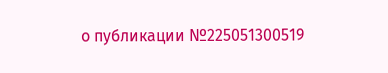о публикации №225051300519